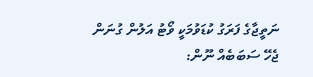ނަތީޖާގެ ފަރަގު ކުޑަވުމަކީ ވޯޓު އަލުން ގުނަން ޖެހޭ ސަބަބެއް ނޫން: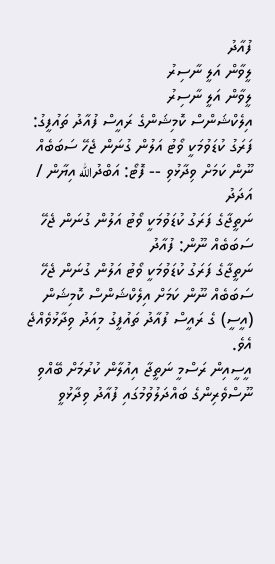ފުއާދު
ލީވާން އަލީ ނާސިރު
ލީވާން އަލީ ނާސިރު
އިލެކްޝަންސް ކޮމިޝަންގެ ރައީސް ފުއާދު ތައުފީގު: ފަރަގު ކުޑަވުމަކީ ވޯޓު އަލުން ގުނަން ޖެހޭ ސަބަބެއް ނޫން ކަމަށް ވިދާޅުވި -- ފޮޓޯ: އަބްދުالله އިޔާން / އަދަދު
ނަތީޖާގެ ފަރަގު ކުޑަވުމަކީ ވޯޓު އަލުން ގުނަން ޖެހޭ ސަބަބެއް ނޫން: ފުއާދު
ނަތީޖާގެ ފަރަގު ކުޑަވުމަކީ ވޯޓު އަލުން ގުނަން ޖެހޭ ސަބަބެއް ނޫން ކަމަށް އިލެކްޝަންސް ކޮމިޝަން (އީސީ) ގެ ރައީސް ފުއާދު ތައުފީގު މިއަދު ވިދާޅުވެއްޖެ އެވެ.
އީސީއިން ރަސްމީ ނަތީޖާ އިއުލާން ކުރުމަށް ބޭއްވި ނޫސްވެރިންގެ ބައްދަލުވުމުގައި ފުއާދު ވިދާޅުވީ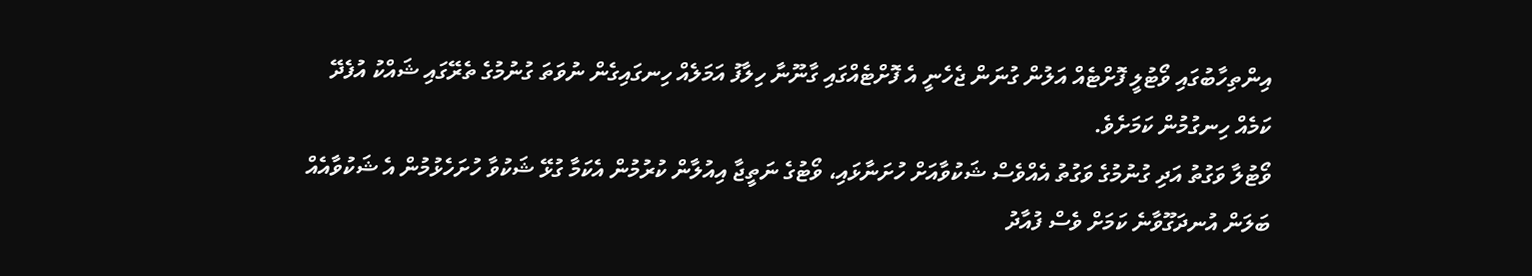އިންތިހާބުގައި ވޯޓުލީ ފޮށްޓެއް އަލުން ގުނަން ޖެހެނީ އެ ފޮށްޓެއްގައި ގާނޫނާ ހިލާފު އަމަލެއް ހިނގައިގެން ނުވަތަ ގުނުމުގެ ތެރޭގައި ޝައްކު އުފެދޭ ކަމެއް ހިނގުމުން ކަމަށެވެ.
ވޯޓުލާ ވަގުތު އަދި ގުނުމުގެ ވަގުތު އެއްވެސް ޝަކުވާއަށް ހުށަނާޅައި، ވޯޓުގެ ނަތީޖާ އިއުލާން ކުރުމުން އެކަމާ ގުޅޭ ޝަކުވާ ހުށަހެޅުމުން އެ ޝަކުވާއެއް ބަލަން އުނދަގޫވާނެ ކަމަށް ވެސް ފުއާދު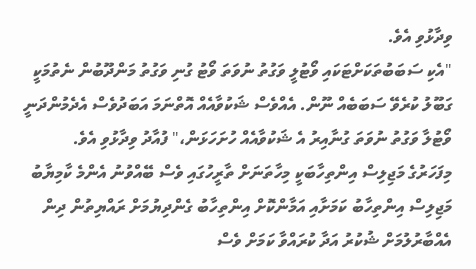ވިދާޅުވި އެވެ.
"އެކި ސަބަބުތަކަށްޓަކައި ވޯޓުލީ ވަގުތު ނުވަތަ ވޯޓު ގުނި ވަގުތު މަންދޫބުން ނެތުމަކީ ގަބޫލު ކުރެވޭ ސަބަބެއް ނޫން. އެއްވެސް ޝަކުވާއެއް އޮތްނަމަ އަބަދުވެސް އެދެމުންދަނީ ވޯޓުލާ ވަގުތު ނުވަތަ ގުނާއިރު އެ ޝަކުވާއެއް ހުށަހަޅަން،" ފުއާދު ވިދާޅުވި އެވެ.
މިފަހަރުގެ މަޖިލިސް އިންތިހާބަކީ މިހާތަނަށް ތާރީހުގައި ވެސް ބޭއްވުނު އެންމެ ކާމިޔާބު މަޖިލިސް އިންތިހާބު ކަމަށާއި އަމާންކޮށް އިންތިހާބު ގެންދިޔުމަށް ރައްޔިތުން ދިން އެއްބާރުލުމަށް ޝުކުރު އަދާ ކުރައްވާ ކަމަށް ވެސް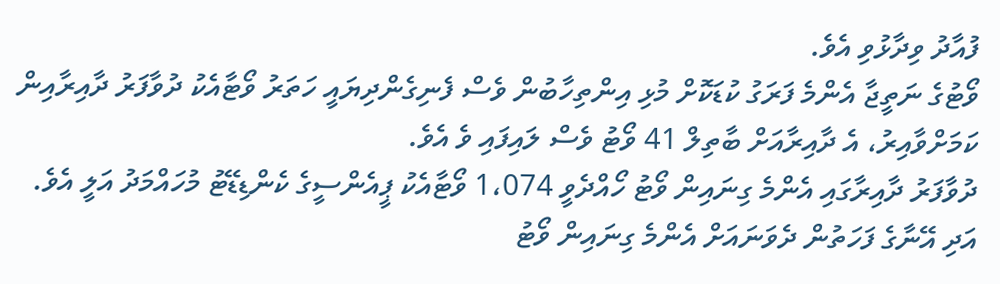ފުއާދު ވިދާޅުވި އެވެ.
ވޯޓުގެ ނަތީޖާ އެންމެ ފަރަގު ކުޑަކޮށް މުޅި އިންތިހާބުން ވެސް ފެނިގެންދިޔައީ ހަތަރު ވޯޓާއެކު ދުވާފަރު ދާއިރާއިން ކަމަށްވާއިރު، އެ ދާއިރާއަށް ބާތިލް 41 ވޯޓު ވެސް ލައިފައި ވެ އެވެ.
ދުވާފަރު ދާއިރާގައި އެންމެ ގިނައިން ވޯޓު ހޯއްދެވީ 1،074 ވޯޓާއެކު ޕީއެންސީގެ ކެންޑިޑޭޓު މުހައްމަދު އަލީ އެވެ. އަދި އޭނާގެ ފަހަތުން ދެވަނައަށް އެންމެ ގިނައިން ވޯޓު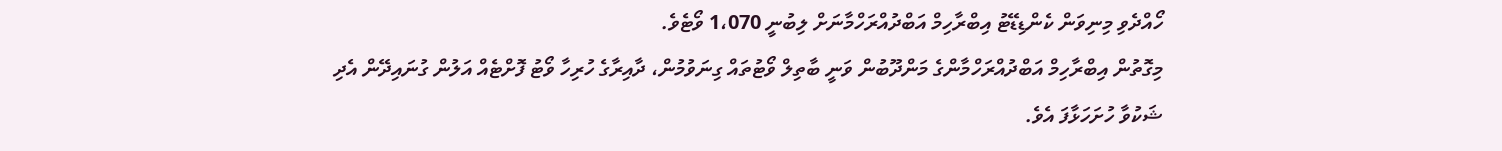ހޯއްދެވި މިނިވަން ކެންޑިޑޭޓު އިބްރާހިމް އަބްދުއްރަހްމާނަށް ލިބުނީ 1،070 ވޯޓެވެ.
މިގޮތުން އިބްރާހިމް އަބްދުއްރަހްމާންގެ މަންދޫބުން ވަނީ ބާތިލް ވޯޓުތައް ގިނަވުމުން، ދާއިރާގެ ހުރިހާ ވޯޓު ފޮށްޓެއް އަލުން ގުނައިދޭން އެދި ޝަކުވާ ހުށަހަޅާފަ އެވެ.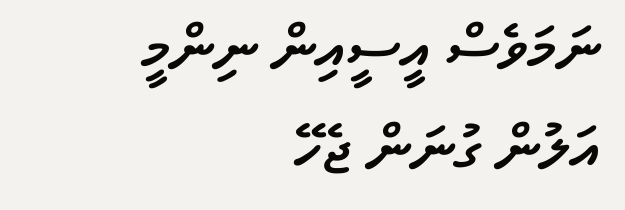ނަމަވެސް އީސީއިން ނިންމީ އަލުން ގުނަން ޖެހޭ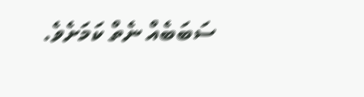ސަބަބެއް ނެތް ކަމަށެވެ.